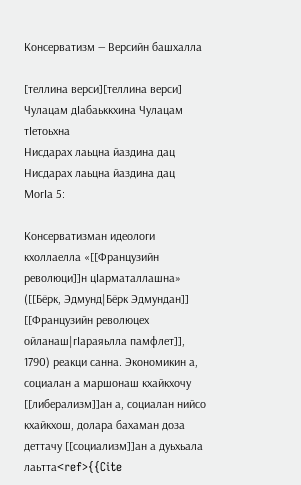Консерватизм — Версийн башхалла

[теллина верси][теллина верси]
Чулацам дӀабаьккхина Чулацам тӀетоьхна
Нисдарах лаьцна йаздина дац
Нисдарах лаьцна йаздина дац
МогӀа 5:

Консерватизман идеологи кхоллаелла «[[Французийн революци]]н цӀарматаллашна» ([[Бёрк, Эдмунд|Бёрк Эдмундан]] [[Французийн революцех ойланаш|гӀараяьлла памфлет]], 1790) реакци санна. Экономикин а, социалан а маршонаш кхайкхочу [[либерализм]]ан а, социалан нийсо кхайкхош, долара бахаман доза деттачу [[социализм]]ан а дуьхьала лаьтта<ref>{{Cite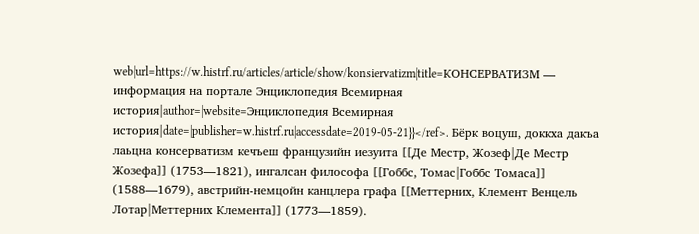web|url=https://w.histrf.ru/articles/article/show/konsiervatizm|title=КОНСЕРВАТИЗМ — информация на портале Энциклопедия Всемирная история|author=|website=Энциклопедия Всемирная история|date=|publisher=w.histrf.ru|accessdate=2019-05-21}}</ref>. Бёрк воцуш, доккха дакъа лаьцна консерватизм кечъеш французийн иезуита [[Де Местр, Жозеф|Де Местр Жозефа]] (1753—1821), ингалсан философа [[Гоббс, Томас|Гоббс Томаса]] (1588—1679), австрийн-немцойн канцлера графа [[Меттерних, Клемент Венцель Лотар|Меттерних Клемента]] (1773—1859).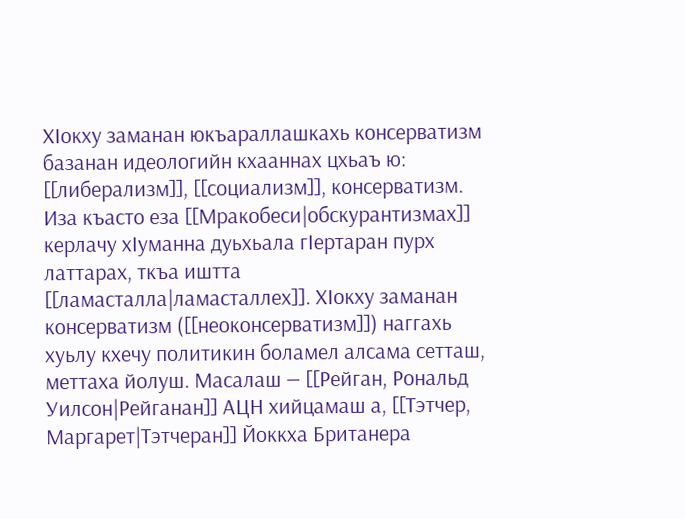ХӀокху заманан юкъараллашкахь консерватизм базанан идеологийн кхааннах цхьаъ ю: [[либерализм]], [[социализм]], консерватизм. Иза къасто еза [[Мракобеси|обскурантизмах]] керлачу хӀуманна дуьхьала гӀертаран пурх латтарах, ткъа иштта [[ламасталла|ламасталлех]]. ХӀокху заманан консерватизм ([[неоконсерватизм]]) наггахь хуьлу кхечу политикин боламел алсама сетташ, меттаха йолуш. Масалаш — [[Рейган, Рональд Уилсон|Рейганан]] АЦН хийцамаш а, [[Тэтчер, Маргарет|Тэтчеран]] Йоккха Британера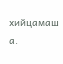хийцамаш а.